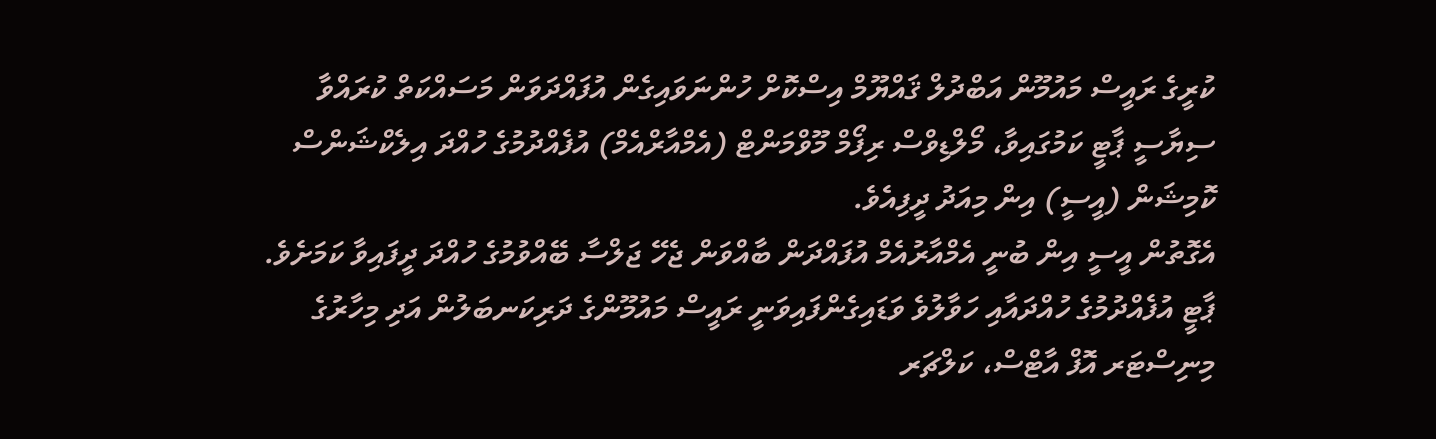ކުރީގެ ރައީސް މައުމޫން އަބްދުލް ޤައްޔޫމް އިސްކޮށް ހުންނަވައިގެން އުފައްދަވަން މަސައްކަތް ކުރައްވާ ސިޔާސީ ޕާޓީ ކަމުގައިވާ، މޯލްޑިވްސް ރިފޯމް މޫވްމަންޓް (އެމްއާރްއެމް) އުފެއްދުމުގެ ހުއްދަ އިލެކްޝަންސް ކޮމިޝަން (އީސީ) އިން މިއަދު ދީފިއެވެ.
އެގޮތުން އީސީ އިން ބުނީ އެމްއާރުއެމް އުފައްދަން ބާއްވަން ޖެހޭ ޖަލްސާ ބޭއްވުމުގެ ހުއްދަ ދީފައިވާ ކަމަށެވެ. ޕާޓީ އުފެއްދުމުގެ ހުއްދައާއި ހަވާލުވެ ވަޑައިގެންފައިވަނީ ރައީސް މައުމޫންގެ ދަރިކަނބަލުން އަދި މިހާރުގެ މިނިސްޓަރ އޮފް އާޓްސް، ކަލްޗަރ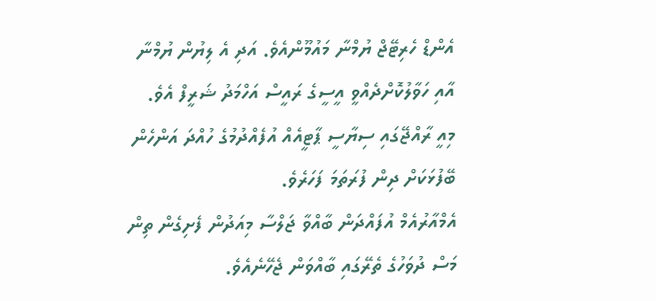އެންޑް ހެރިޓޭޖް ޔުމްނާ މައުމޫންއެވެ. އަދި އެ ލިޔުން ޔުމްނާ އާއި ހަވާލުކޮށްދެއްވީ އީސީގެ ރައީސް އަހްމަދު ޝަރީފް އެވެ. މިއީ ރާއްޖޭގައި ސިޔާސީ ޕާޓީއެއް އުފެއްދުމުގެ ހުއްދަ އަންހެން ބޭފުޅަކަށް ދިން ފުރަތަމަ ފަހަރެވެ.
އެމްއާރުއެމް އުފައްދަން ބާއްވާ ޖަލްސާ މިއަދުން ފެށިގެން ތިން މަސް ދުވަހުގެ ތެރޭގައި ބާއްވަން ޖެހޭނެއެވެ.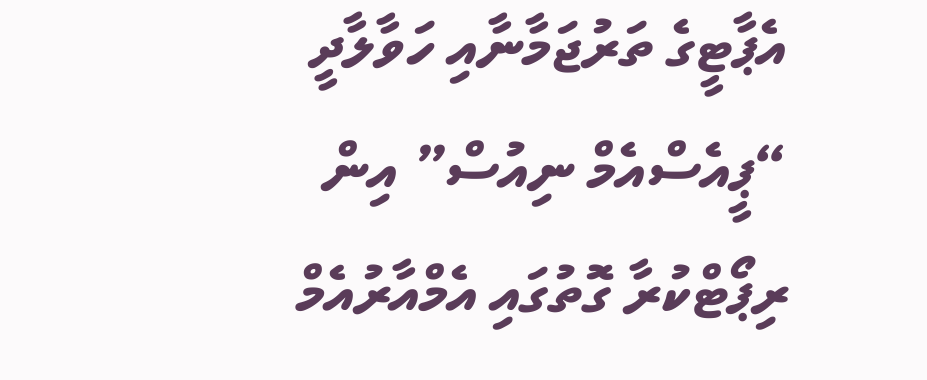އެޕާޓީގެ ތަރުޖަމާނާއި ހަވާލާދީ “ޕީއެސްއެމް ނިއުސް” އިން ރިޕޯޓްކުރާ ގޮތުގައި އެމްއާރުއެމް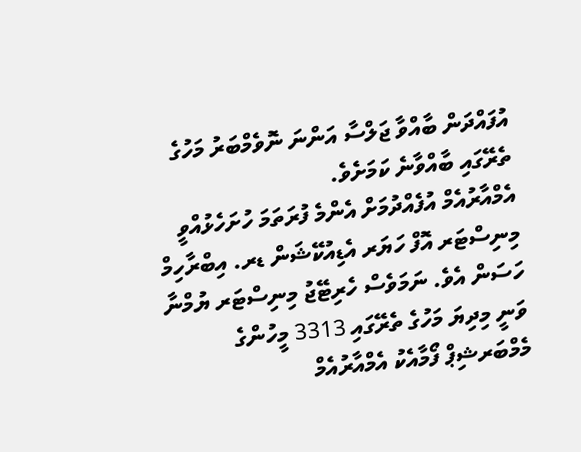އުފައްދަން ބާއްވާ ޖަލްސާ އަންނަ ނޮވެމްބަރު މަހުގެ ތެރޭގައި ބާއްވާނެ ކަމަށެވެ.
އެމްއާރުއެމް އުފެއްދުމަށް އެންމެ ފުރަތަމަ ހުށަހެޅުއްވީ މިނިސްޓަރ އޮފް ހަޔަރ އެޑިއުކޭޝަން ޑރ. އިބްރާހިމް ހަސަން އެވެ. ނަމަވެސް ހެރިޓޭޖު މިނިސްޓަރ ޔުމްނާ ވަނީ މިދިޔަ މަހުގެ ތެރޭގައި 3313 މީހުންގެ މެމްބަރޝިޕް ފޯމާއެކު އެމްއާރުއެމް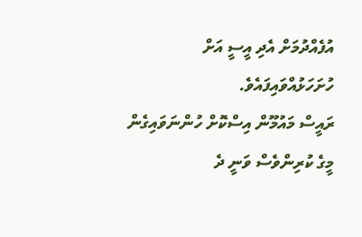އުފެއްދުމަށް އެދި އީސީ އަށް ހުށަހަޅުއްވައިފައެވެ.
ރައީސް މައުމޫން އިސްކޮށް ހުންނަވައިގެން މީގެ ކުރިންވެސް ވަނީ ދެ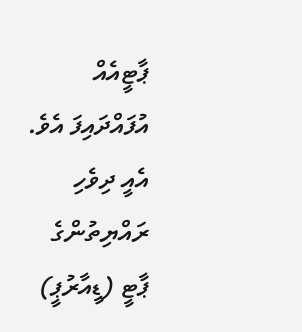ޕާޓީއެއް އުފައްދައިފަ އެވެ. އެއީ ދިވެހި ރައްޔިތުންގެ ޕާޓީ (ޑީއާރުޕީ)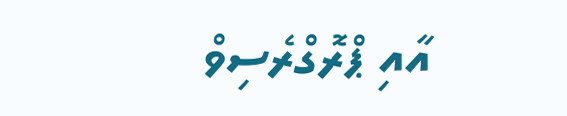އާއި ޕްރޮގްރެސިވް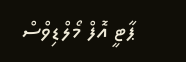ޕާޓީ އޮފް މޯލްޑިވްސް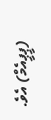(ޕީޕީއެމް) އެވެ.